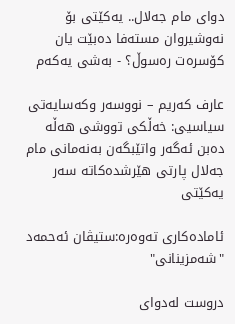دوای مام جه‌لال.. یه‌كێتی بۆ نه‌وشیروان مسته‌فا ده‌بێت یان كۆسره‌ت ره‌سوڵ؟ - به‌شی یه‌كه‌م

عارف كه‌ریم – نووسه‌ر وكه‌سایه‌تی سیاسیی: خه‌ڵكی تووشی هه‌ڵه‌ ده‌بن ئه‌گه‌ر واتێبگه‌ن به‌نه‌مانی مام جه‌لال پارتی هێرشده‌كاته‌ سه‌ر یه‌كێتی

ئاماده‌كاری ته‌وه‌ره‌:ستیڤان ئه‌حمه‌د "شه‌مزینانی"

دروست له‌دوای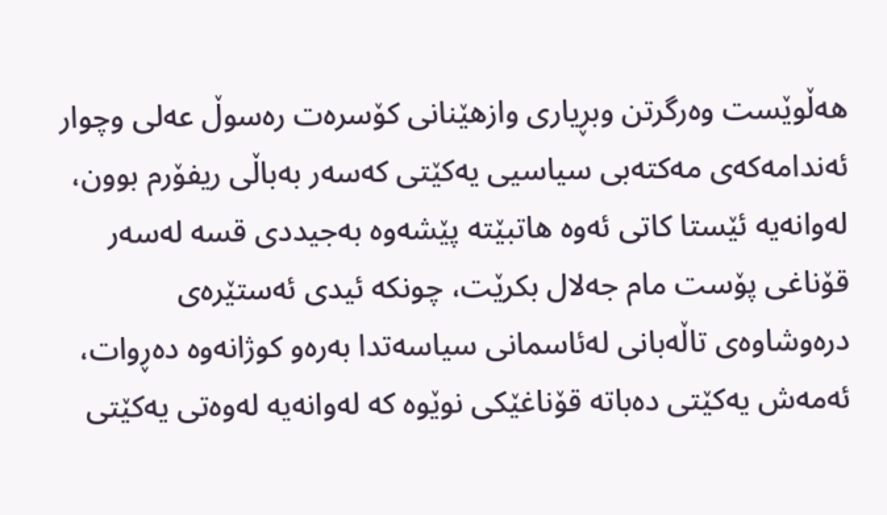هه‌ڵوێست وه‌رگرتن وبڕیاری وازهێنانی كۆسره‌ت ره‌سوڵ عه‌لی وچوار ئه‌ندامه‌كه‌ی مه‌كته‌بی سیاسیی یه‌كێتی كه‌سه‌ر به‌باڵی ریفۆرم بوون، له‌وانه‌یه‌ ئێستا كاتی ئه‌وه‌ هاتبێته‌ پێشه‌وه‌ به‌جیددی قسه‌ له‌سه‌ر قۆناغی پۆست مام جه‌لال بكرێت، چونكه‌ ئیدی ئه‌ستێره‌ی دره‌وشاوه‌ی تاڵه‌بانی له‌ئاسمانی سیاسه‌تدا به‌ره‌و كوژانه‌وه‌ ده‌ڕوات، ئه‌مه‌ش یه‌كێتی ده‌باته‌ قۆناغێكی نوێوه‌ كه‌ له‌وانه‌یه‌ له‌وه‌تی یه‌كێتی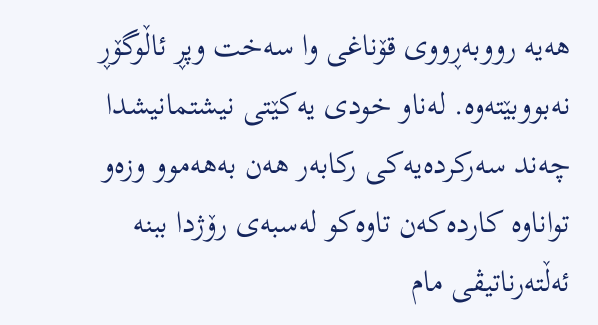هه‌یه‌ رووبه‌ڕووی قۆناغی وا سه‌خت وپڕ ئاڵوگۆڕ نه‌بووبێته‌وه‌. له‌ناو خودی یه‌كێتی نیشتمانیشدا چه‌ند سه‌ركرده‌یه‌كی ركابه‌ر هه‌ن به‌هه‌موو وزه‌و تواناوه‌ كارده‌كه‌ن تاوه‌كو له‌سبه‌ی رۆژدا ببنه‌ ئه‌ڵته‌رناتیڤی مام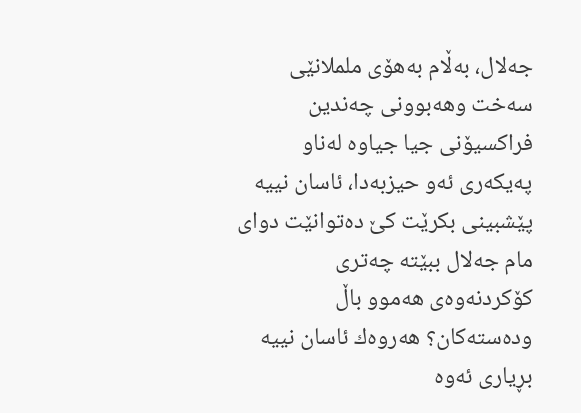جه‌لال، به‌ڵام به‌هۆی ململانێی سه‌خت وهه‌بوونی چه‌ندین فراكسیۆنی جیا جیاوه‌ له‌ناو په‌یكه‌ری ئه‌و حیزبه‌دا، ئاسان نییه‌ پێشبینی بكرێت كێ ده‌توانێت دوای مام جه‌لال ببێته‌ چه‌تری كۆكردنه‌وه‌ی هه‌موو باڵ وده‌سته‌كان؟ هه‌روه‌ك ئاسان نییه‌ بڕیاری ئه‌وه‌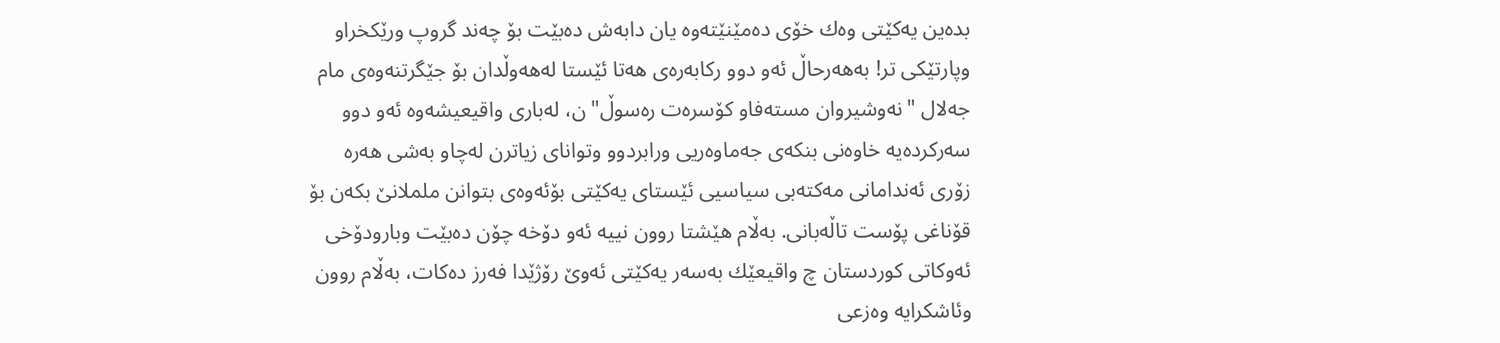بده‌ین یه‌كێتی وه‌ك خۆی ده‌مێنێته‌وه‌ یان دابه‌ش ده‌بێت بۆ چه‌ند گروپ ورێكخراو وپارتێكی تر! به‌هه‌رحاڵ ئه‌و دوو ركابه‌ره‌ی هه‌تا ئێستا له‌هه‌وڵدان بۆ جێگرتنه‌وه‌ی مام جه‌لال "نه‌وشیروان مسته‌فاو كۆسره‌ت ره‌سوڵ"ن، له‌باری واقیعیشه‌وه‌ ئه‌و دوو سه‌ركرده‌یه‌ خاوه‌نی بنكه‌ی جه‌ماوه‌ریی ورابردوو وتوانای زیاترن له‌چاو به‌شی هه‌ره‌ زۆری ئه‌ندامانی مه‌كته‌بی سیاسیی ئێستای یه‌كێتی بۆئه‌وه‌ی بتوانن ململانێ بكه‌ن بۆ قۆناغی پۆست تاڵه‌بانی. به‌ڵام هێشتا روون نییه‌ ئه‌و دۆخه‌ چۆن ده‌بێت وبارودۆخی ئه‌وكاتی كوردستان چ واقیعێك به‌سه‌ر یه‌كێتی ئه‌وێ رۆژێدا فه‌رز ده‌كات، به‌ڵام روون وئاشكرایه‌ وه‌زعی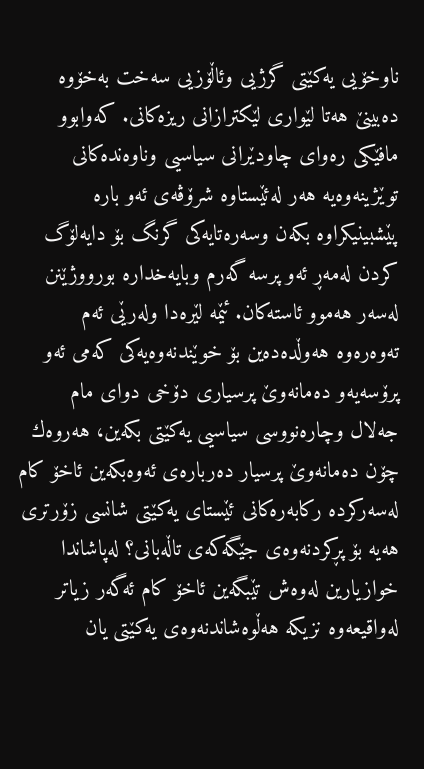ناوخۆیی یه‌كێتی گرژیی وئاڵۆزیی سه‌خت به‌خۆوه‌ ده‌بینێ هه‌تا لێواری لێكترازانی ریزه‌كانی. كه‌وابوو مافێكی ره‌وای چاودێرانی سیاسیی وناوه‌نده‌كانی توێژینه‌وه‌یه‌ هه‌ر له‌ئێستاوه‌ شرۆڤه‌ی ئه‌و باره‌ پێشبینیكراوه‌ بكه‌ن وسه‌ره‌تایه‌كی گرنگ بۆ دایه‌لۆگ كردن له‌مه‌ڕ ئه‌و پرسه‌ گه‌رم وبایه‌خداره‌ بورووژێنن له‌سه‌ر هه‌موو ئاسته‌كان. ئێمه‌ لێره‌دا وله‌رێی ئه‌م ته‌وه‌ره‌وه‌ هه‌وڵده‌ده‌ین بۆ خوێندنه‌وه‌یه‌كی كه‌می ئه‌و پرۆسه‌یه‌و ده‌مانه‌وێ پرسیاری دۆخی دوای مام جه‌لال وچاره‌نووسی سیاسیی یه‌كێتی بكه‌ین، هه‌روه‌ك چۆن ده‌مانه‌وێ پرسیار ده‌رباره‌ی ئه‌وه‌بكه‌ین ئاخۆ كام له‌سه‌ركرده‌ ركابه‌ره‌كانی ئێستای یه‌كێتی شانسی زۆرتری هه‌یه‌ بۆ پڕكردنه‌وه‌ی جێگه‌كه‌ی تاڵه‌بانی؟ له‌پاشاندا خوازیارین له‌وه‌ش تێبگه‌ین ئاخۆ كام ئه‌گه‌ر زیاتر له‌واقیعه‌وه‌ نزیكه‌ هه‌ڵوه‌شاندنه‌وه‌ی یه‌كێتی یان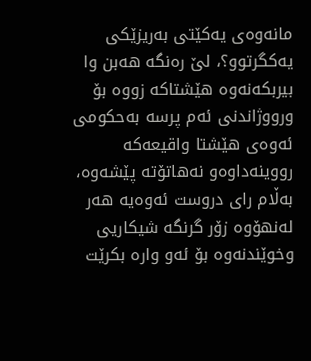مانه‌وه‌ی یه‌كێتی به‌ریزێكی یه‌كگرتوو؟، لێ ره‌نگه‌ هه‌بن وا بیربكه‌نه‌وه‌ هێشتاكه‌ زووه‌ بۆ ورووژاندنی ئه‌م پرسه‌ به‌حكومی ئه‌وه‌ی هێشتا واقیعه‌كه‌ رووینه‌داوه‌و نه‌هاتۆته‌ پێشه‌وه‌، به‌ڵام رای دروست ئه‌وه‌یه‌ هه‌ر له‌نهۆوه‌ زۆر گرنگه‌ شیكاریی وخوێندنه‌وه‌ بۆ ئه‌و واره‌ بكرێت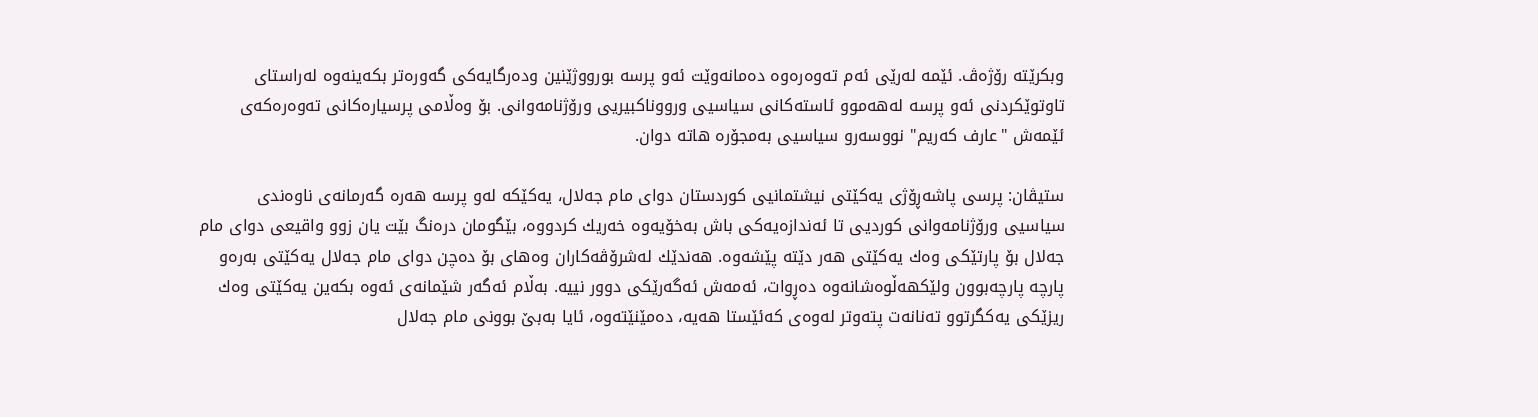وبكرێته‌ رۆژه‌ڤ. ئێمه‌ له‌رێی ئه‌م ته‌وه‌ره‌وه‌ ده‌مانه‌وێت ئه‌و پرسه‌ بورووژێنین وده‌رگایه‌كی گه‌وره‌تر بكه‌ینه‌وه‌ له‌راستای تاوتوێكردنی ئه‌و پرسه‌ له‌هه‌موو ئاسته‌كانی سیاسیی ورووناكبیریی ورۆژنامه‌وانی. بۆ وه‌ڵامی پرسیاره‌كانی ته‌وه‌ره‌كه‌ی ئێمه‌ش "عارف كه‌ریم" نووسه‌رو سیاسیی به‌مجۆره‌ هاته‌ دوان.

ستیڤان: پرسی پاشه‌ڕۆژی یه‌كێتی نیشتمانیی كوردستان دوای مام جه‌لال، یه‌كێكه‌ له‌و پرسه‌ هه‌ره‌ گه‌رمانه‌ی ناوه‌ندی سیاسیی ورۆژنامه‌وانی كوردیی تا ئه‌ندازه‌یه‌كی باش به‌خۆیه‌وه‌ خه‌ریك كردووه‌، بێگومان دره‌نگ بێت یان زوو واقیعی دوای مام جه‌لال بۆ پارتێكی وه‌ك یه‌كێتی هه‌ر دێته‌ پێشه‌وه‌. هه‌ندێك له‌شرۆڤه‌كاران وه‌های بۆ ده‌چن دوای مام جه‌لال یه‌كێتی به‌ره‌و پارچه‌ پارچه‌بوون ولێكهه‌ڵوه‌شانه‌وه‌ ده‌ڕوات، ئه‌مه‌ش ئه‌گه‌رێكی دوور نییه‌. به‌ڵام ئه‌گه‌ر شێمانه‌ی ئه‌وه‌ بكه‌ین یه‌كێتی وه‌ك ریزێكی یه‌كگرتوو ته‌نانه‌ت پته‌وتر له‌وه‌ی كه‌ئێستا هه‌یه‌، ده‌مێنێته‌وه‌، ئایا به‌بێ بوونی مام جه‌لال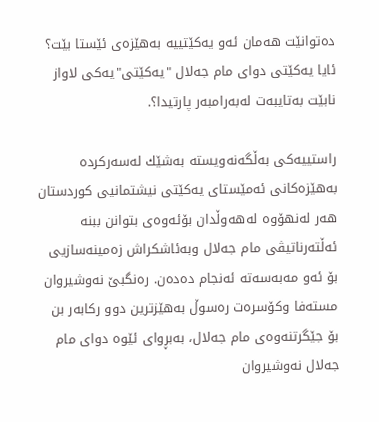ده‌توانێت هه‌مان ئه‌و یه‌كێتییه‌ به‌هێزه‌ی ئێستا بێت؟ ئایا یه‌كێتی دوای مام جه‌لال "یه‌كێتی"یه‌كی لاواز نابێت به‌تایبه‌ت له‌به‌رامبه‌ر پارتیدا؟.

راستییه‌كی به‌ڵگه‌نه‌ویسته‌ به‌شێك له‌سه‌ركرده‌ به‌هێزه‌كانی ئه‌مێستای یه‌كێتی نیشتمانیی كوردستان هه‌ر له‌نهۆوه‌ له‌هه‌وڵدان بۆئه‌وه‌ی بتوانن ببنه‌ ئه‌ڵته‌رناتیڤی مام جه‌لال وبه‌ئاشكراش زه‌مینه‌سازیی بۆ ئه‌و مه‌به‌سه‌ته‌ ئه‌نجام ده‌ده‌ن. ره‌نگبێ نه‌وشیروان مسته‌فا وكۆسره‌ت ره‌سوڵ به‌هێزترین دوو ركابه‌ر بن بۆ جێگرتنه‌وه‌ی مام جه‌لال، به‌بڕوای ئێوه‌ دوای مام جه‌لال نه‌وشیروان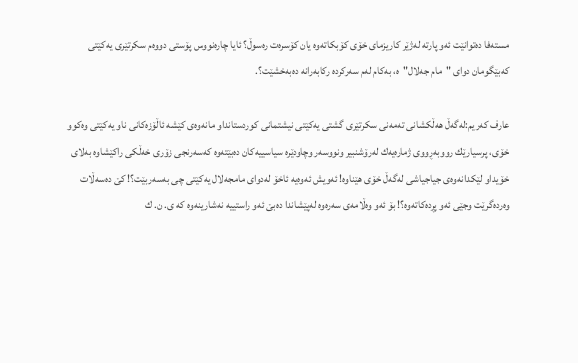مسته‌فا ده‌توانێت ئه‌و پارته‌ له‌ژێر كاریزمای خۆی كۆبكاته‌وه‌ یان كۆسره‌ت ره‌سوڵ؟ ئایا چاره‌نووس پۆستی دووه‌م سكرتێری یه‌كێتی كه‌بێگومان دوای "مام جه‌لال"ه‌، به‌كام له‌م سه‌ركرده‌ ركابه‌رانه‌ ده‌به‌خشێت؟.

عارف كه‌ریم:له‌گه‌ڵ هه‌ڵكشانی ته‌مه‌نی سكرتێری گشتی یه‌كێتی نیشتمانی كوردستانداو مانه‌وه‌ی كێشه‌ ئاڵۆزه‌كانی ناو یه‌كێتی وه‌كوو خۆی، پرسیارێك رووبه‌ڕووی ژماره‌یه‌ك له‌رۆشنبیر ونووسه‌ر وچاودێره‌ سیاسییه‌كان ده‌بێته‌وه‌ كه‌سه‌رنجی زۆری خه‌ڵكی راكێشاوه‌ به‌لای خۆیداو لێكدانه‌وه‌ی جیاجیاشی له‌گه‌ڵ خۆی هێناوه‌! ئه‌ویش ئه‌وه‌یه‌ ئاخۆ له‌دوای مامجه‌لال یه‌كێتی چی به‌سه‌ربێت؟! كێ ده‌سه‌ڵات وه‌رده‌گرێت وجێی ئه‌و پڕده‌كاته‌وه‌؟! بۆ ئه‌و وه‌ڵامه‌ی سه‌ره‌وه‌ له‌پێشاندا ده‌بێ ئه‌و راستییه‌ نه‌شارینه‌وه‌ كه‌ ی. ن. ك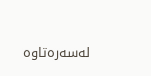له‌سه‌ره‌تاوه‌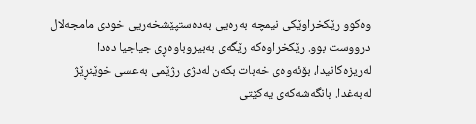وه‌كوو رێكخراوێكی نیمچه‌ به‌ره‌یی به‌ده‌ستپێشخه‌ریی خودی مامجه‌لال درووست بوو. رێكخراوه‌كه‌ رێگه‌ی به‌بیروباوه‌ڕی جیاجیا ده‌دا له‌ریزه‌كانیدا، بۆئه‌وه‌ی خه‌بات بكه‌ن له‌دژی رژێمی به‌عسی خوێنڕێژ له‌به‌غدا. بانگه‌شه‌كه‌ی یه‌كێتی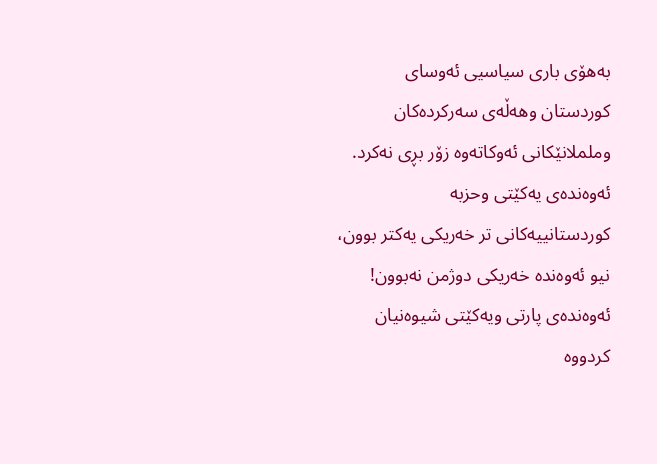به‌هۆی باری سیاسیی ئه‌وسای كوردستان وهه‌ڵه‌ی سه‌ركرده‌كان وململانێكانی ئه‌وكاته‌وه‌ زۆر بڕی نه‌كرد. ئه‌وه‌نده‌ی یه‌كێتی وحزبه‌ كوردستانییه‌كانی تر خه‌ریكی یه‌كتر بوون، نیو ئه‌وه‌نده‌ خه‌ریكی دوژمن نه‌بوون! ئه‌وه‌نده‌ی پارتی ویه‌كێتی شیوه‌نیان كردووه‌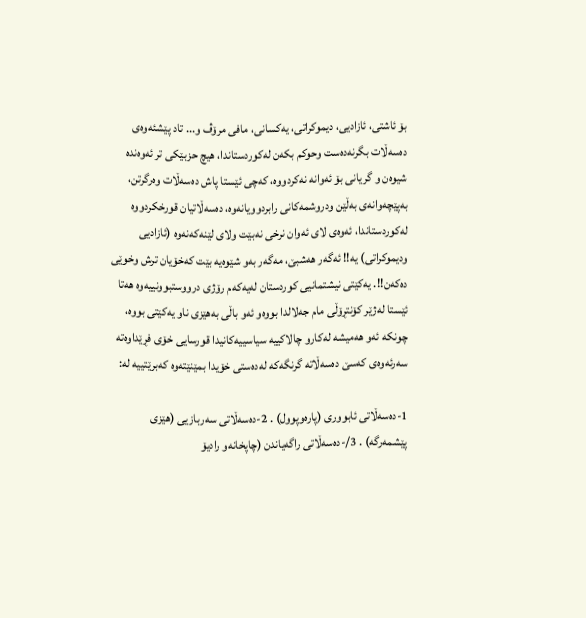بۆ ئاشتی، ئازادیی، دیموكراتی، یه‌كسانی، مافی مرۆڤ و... تاد پێشئه‌وه‌ی ده‌سه‌ڵات بگرنه‌ده‌ست وحوكم بكه‌ن له‌كوردستاندا، هیچ حزبێكی تر ئه‌وه‌نده‌ شیوه‌ن و گریانی بۆ ئه‌وانه‌ نه‌كردووه‌، كه‌چی ئێستا پاش ده‌سه‌ڵات وه‌رگرتن، به‌پێچه‌وانه‌ی به‌ڵێن ودروشمه‌كانی رابردوویانه‌وه‌، ده‌سه‌ڵاتیان قورخكردووه‌ له‌كوردستاندا، ئه‌وه‌ی لای ئه‌وان نرخی نه‌بێت ولای لێنه‌كه‌نه‌وه‌ (ئازادیی ودیموكراتی) یه‌!! ئه‌گه‌ر هه‌شبێ، مه‌گه‌ر به‌و شێوه‌یه‌ بێت كه‌خۆیان ترش وخوێی ده‌كه‌ن!!. یه‌كێتی نیشتمانیی كوردستان له‌یه‌كه‌م رۆژی درووستبوونییه‌وه‌ هه‌تا ئێستا له‌ژێر كۆنتڕۆڵی مام جه‌لالدا بووه‌و ئه‌و باڵی به‌هێزی ناو یه‌كێتی بووه‌، چونكه‌ ئه‌و هه‌میشه‌ له‌كارو چالاكییه‌ سیاسییه‌كانیدا قورسایی خۆی فڕێداوه‌ته‌ سه‌رئه‌وه‌ی كه‌سێ ده‌سه‌ڵاته‌ گرنگه‌كه‌ له‌ده‌ستی خۆیدا بمێنێته‌وه‌ كه‌برێتییه‌ له‌:

1-ده‌سه‌ڵاتی ئابووری (پاره‌وپوول) . 2-ده‌سه‌ڵاتی سه‌ربازیی (هێزی پێشمه‌رگه‌) . 3/-ده‌سه‌ڵاتی راگه‌یاندن (چاپخانه‌و رادیۆ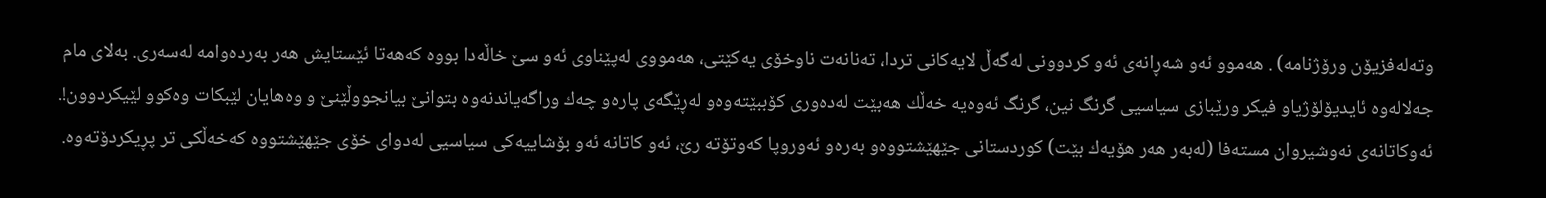وته‌له‌فزیۆن ورۆژنامه‌) . هه‌موو ئه‌و شه‌ڕانه‌ی ئه‌و كردوونی له‌گه‌ڵ لایه‌كانی تردا، ته‌نانه‌ت ناوخۆی یه‌كێتی، هه‌مووی له‌پێناوی ئه‌و سێ خاڵه‌دا بووه‌ كه‌هه‌تا ئێستایش هه‌ر به‌رده‌وامه‌ له‌سه‌ری. به‌لای مام جه‌لاله‌وه‌ ئایدیۆلۆژیاو فیكر ورێبازی سیاسیی گرنگ نین، گرنگ ئه‌وه‌یه‌ خه‌ڵك هه‌بێت له‌ده‌وری كۆببێته‌وه‌و له‌ڕێگه‌ی پاره‌و چه‌ك وراگه‌یاندنه‌وه‌ بتوانێ بیانجووڵێنێ و وه‌هایان لێبكات وه‌كوو لێیكردوون!. ئه‌وكاتانه‌‌ی نه‌وشیروان مسته‌فا (له‌به‌ر هه‌ر هۆیه‌ك بێت) كوردستانی جێهێشتووه‌و به‌ره‌و ئه‌وروپا كه‌وتۆته‌ رێ، ئه‌و كاتانه‌ ئه‌و بۆشاییه‌كی سیاسیی له‌دوای خۆی جێهێشتووه‌ كه‌خه‌ڵكی تر پڕیكردۆته‌وه‌.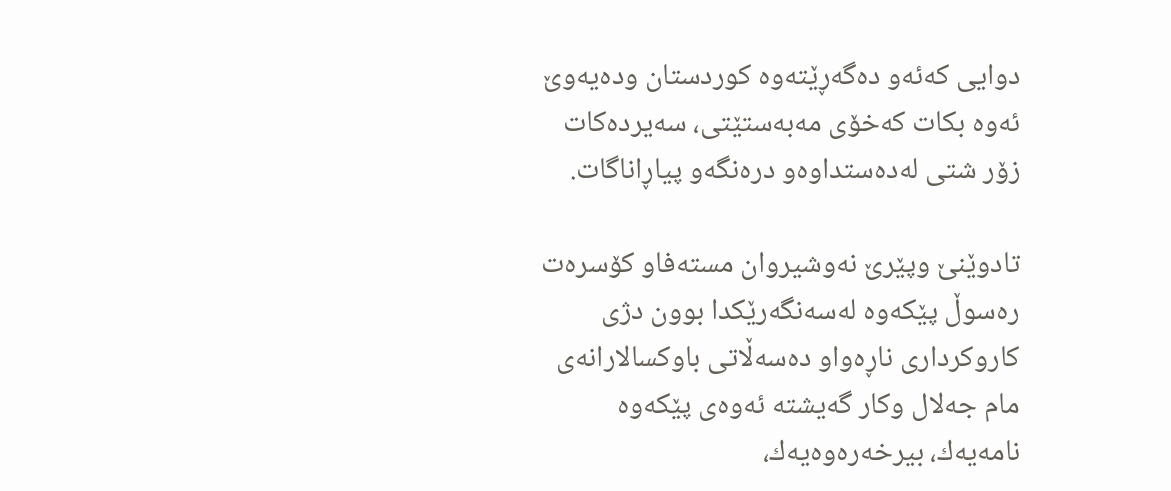دوایی كه‌ئه‌و ده‌گه‌ڕێته‌وه‌ كوردستان وده‌یه‌وێ ئه‌وه‌ بكات كه‌خۆی مه‌به‌ستێتی، سه‌یرده‌كات زۆر شتی له‌ده‌ستداوه‌و دره‌نگه‌و پیاڕاناگات.

تادوێنێ وپێرێ نه‌وشیروان مسته‌فاو كۆسره‌ت ره‌سوڵ پێكه‌وه‌ له‌سه‌نگه‌رێكدا بوون دژی كاروكرداری ناڕه‌واو ده‌سه‌ڵاتی باوكسالارانه‌ی مام جه‌لال وكار گه‌یشته‌ ئه‌وه‌ی پێكه‌وه‌ نامه‌یه‌ك، بیرخه‌ره‌وه‌یه‌ك،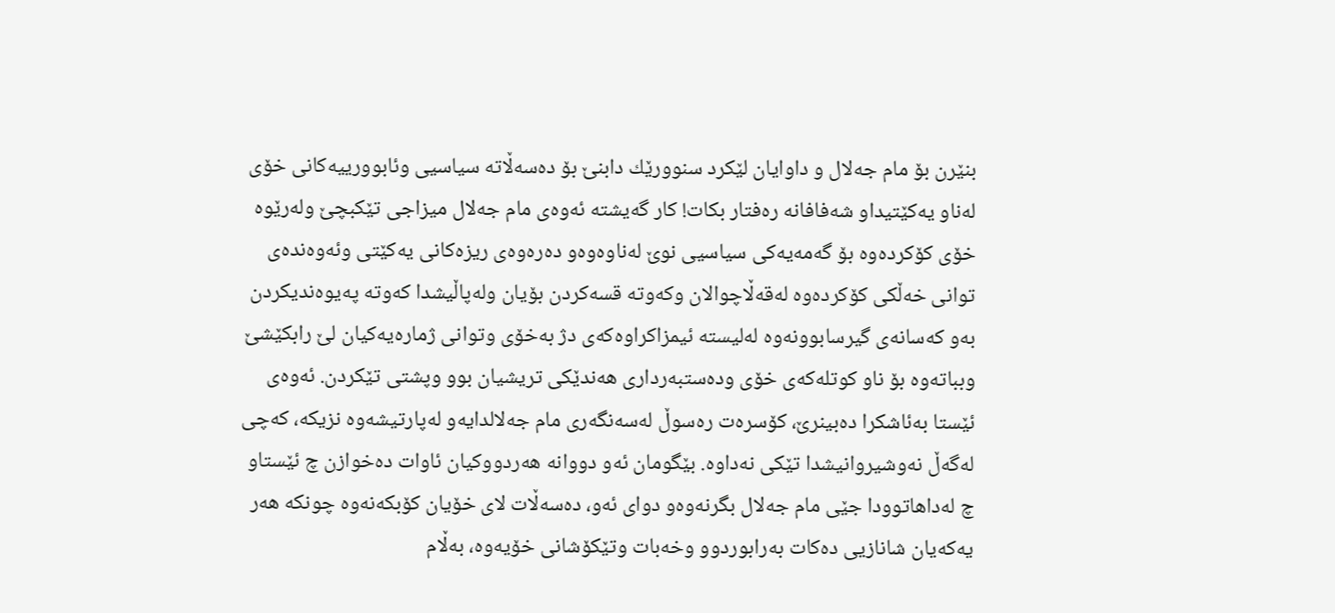بنێرن بۆ مام جه‌لال و داوایان لێكرد سنوورێك دابنێ بۆ ده‌سه‌ڵاته‌ سیاسیی وئابوورییه‌كانی خۆی له‌ناو یه‌كێتیداو شه‌فافانه‌ ره‌فتار بكات! كار گه‌یشته‌ ئه‌وه‌ی مام جه‌لال میزاجی تێكبچێ وله‌رێوه‌ خۆی كۆكرده‌وه‌ بۆ گه‌مه‌یه‌كی سیاسیی نوێ له‌ناوه‌وه‌و ده‌ره‌وه‌ی ریزه‌كانی یه‌كێتی وئه‌وه‌نده‌ی توانی خه‌ڵكی كۆكرده‌وه‌ له‌قه‌ڵاچوالان وكه‌وته‌ قسه‌كردن بۆیان وله‌پاڵیشدا كه‌وته‌ په‌یوه‌ندیكردن به‌و كه‌سانه‌ی گیرسابوونه‌وه‌ له‌لیسته‌ ئیمزاكراوه‌كه‌ی دژ به‌خۆی وتوانی ژماره‌یه‌كیان لێ رابكێشێ وبباته‌وه‌ بۆ ناو كوتله‌كه‌ی خۆی وده‌ستبه‌رداری هه‌ندێكی تریشیان بوو وپشتی تێكردن. ئه‌وه‌ی ئێستا به‌ئاشكرا ده‌بینرێ، كۆسره‌ت ره‌سوڵ له‌سه‌نگه‌ری مام جه‌لالدایه‌و له‌پارتیشه‌وه‌ نزیكه‌، كه‌چی له‌گه‌ڵ نه‌وشیروانیشدا تێكی نه‌داوه‌. بێگومان ئه‌و دووانه‌ هه‌ردووكیان ئاوات ده‌خوازن چ ئێستاو چ له‌داهاتوودا جێی مام جه‌لال بگرنه‌وه‌و دوای ئه‌و، ده‌سه‌ڵات لای خۆیان كۆبكه‌نه‌وه‌ چونكه‌ هه‌ر یه‌كه‌یان شانازیی ده‌كات به‌رابوردوو وخه‌بات وتێكۆشانی خۆیه‌وه‌، به‌ڵام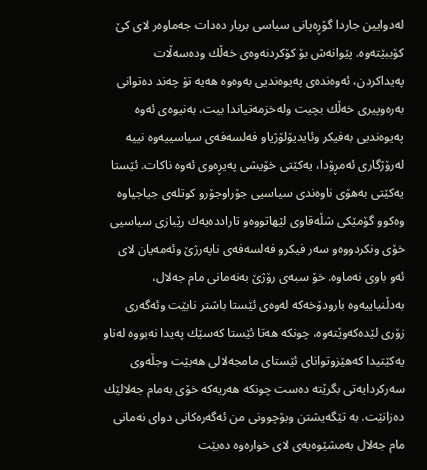له‌دوایین جاردا گۆڕه‌پانی سیاسی بریار ده‌دات جه‌ماوه‌ر لای كێ كۆببێته‌وه‌. پێوانه‌ش بۆ كۆكردنه‌وه‌ی خه‌ڵك وده‌سه‌ڵات په‌یداكردن، ئه‌وه‌نده‌ی په‌یوه‌ندیی به‌وه‌وه‌ هه‌یه‌ تۆ چه‌ند ده‌توانی به‌ره‌وپیری خه‌ڵك بچیت وله‌خزمه‌تیاندا بیت، به‌نیوه‌ی ئه‌وه‌ په‌یوه‌ندیی به‌فیكر وئایدیۆلۆژیاو فه‌لسه‌فه‌ی سیاسییه‌وه‌ نییه‌ له‌رۆژگاری ئه‌مڕۆدا، یه‌كێتی خۆیشی په‌یڕه‌وی ئه‌وه‌ ناكات. ئێستا یه‌كێتی به‌هۆی ناوه‌ندی سیاسیی جۆراوجۆرو كوتله‌ی جیاجیاوه‌ وه‌كوو گۆمێكی شڵه‌قاوی لێهاتووه‌و تارادده‌یه‌ك رێبازی سیاسیی خۆی ونكردووه‌و سه‌ر فیكرو فه‌لسه‌فه‌ی ناپه‌رژێ وئه‌مه‌یان لای ئه‌و باوی نه‌ماوه‌. خۆ سبه‌ی رۆژێ به‌نه‌مانی مام جه‌لال، به‌دڵنیاییه‌وه‌ بارودۆخه‌كه‌ له‌وه‌ی ئێستا باشتر نابێت وئه‌گه‌ری زۆری لێده‌كه‌وێته‌وه‌، چونكه‌ هه‌تا ئێستا كه‌سێك په‌یدا نه‌بووه‌ له‌ناو یه‌كێتیدا كه‌هێزوتوانای ئێستای مامجه‌لالی هه‌بێت وجڵه‌وی سه‌ركردایه‌تی بگرێته‌ ده‌ست چونكه‌ هه‌ریه‌كه‌ خۆی به‌مام جه‌لالێك ده‌زانێت. به‌ تێگه‌یشتن وبۆچوونی من ئه‌گه‌ره‌كانی دوای نه‌مانی مام جه‌لال به‌مشێوه‌یه‌ی لای خواره‌وه‌ ده‌بێت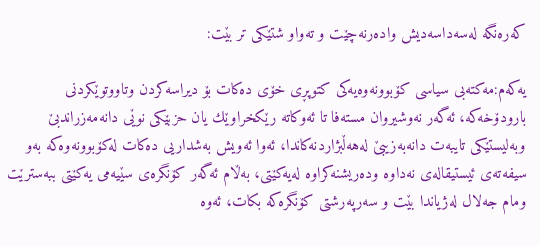كه‌ره‌نگه‌ له‌سه‌داسه‌دیش واده‌رنه‌چێت و ته‌واو شتێكی تر بێت:

یه‌كه‌م:مه‌كته‌بی سیاسی كۆبوونه‌وه‌یه‌كی كتوپڕی خۆی ده‌كات بۆ دیراسه‌كردن وتاووتوێكردنی بارودۆخه‌كه‌، ئه‌گه‌ر نه‌وشیروان مسته‌فا تا ئه‌وكاته‌ رێكخراوێك یان حزبێكی نوێی دانه‌مه‌زراندبێ وبه‌لیستێكی تایبه‌ت دانه‌به‌زیبێ له‌هه‌ڵبژاردنه‌كاندا، ئه‌وا ئه‌ویش به‌شداریی ده‌كات له‌كۆبوونه‌وه‌كه‌ به‌و سیفه‌ته‌ی ئیستیقاله‌ی نه‌داوه‌ وده‌ریشنه‌كراوه‌ له‌یه‌كێتی، به‌ڵام ئه‌گه‌ر كۆنگره‌ی سێیه‌می یه‌كێتی ببه‌سترێت ومام جه‌لال له‌ژیاندا بێت و سه‌رپه‌رشتی كۆنگره‌كه‌ بكات، ئه‌وه‌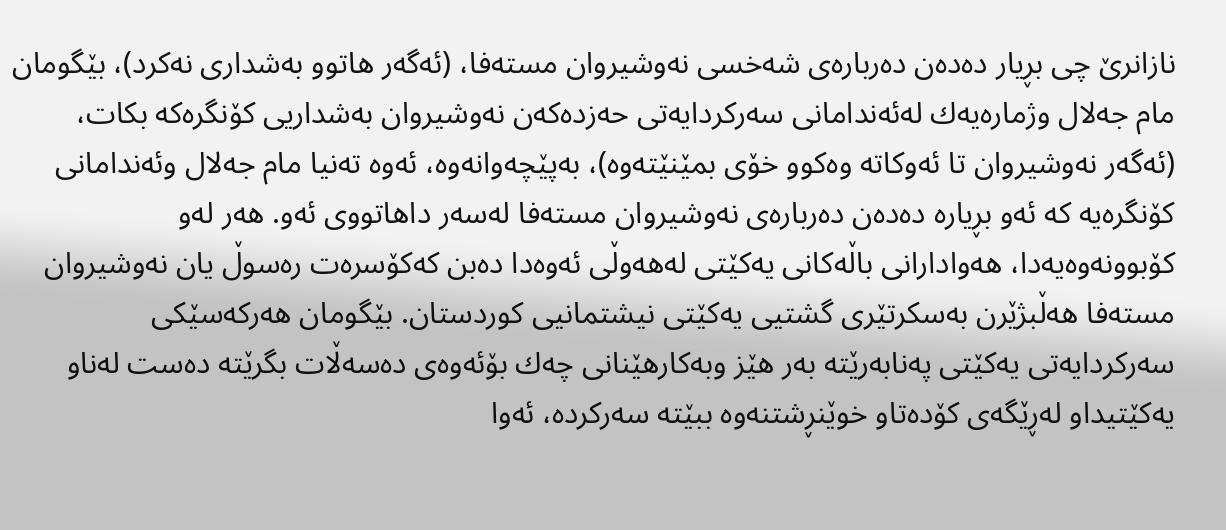نازانرێ چی بڕیار ده‌ده‌ن ده‌رباره‌ی شه‌خسی نه‌وشیروان مسته‌فا، (ئه‌گه‌ر هاتوو به‌شداری نه‌كرد)، بێگومان مام جه‌لال وژماره‌یه‌ك له‌ئه‌ندامانی سه‌ركردایه‌تی حه‌زده‌كه‌ن نه‌وشیروان به‌شداریی كۆنگره‌كه‌ بكات، (ئه‌گه‌ر نه‌وشیروان تا ئه‌وكاته‌ وه‌كوو خۆی بمێنێته‌وه‌)، به‌پێچه‌وانه‌وه‌، ئه‌وه‌ ته‌نیا مام جه‌لال وئه‌ندامانی كۆنگره‌یه‌ كه‌ ئه‌و بڕیاره‌ ده‌ده‌ن ده‌رباره‌ی نه‌وشیروان مسته‌فا له‌سه‌ر داهاتووی ئه‌و. هه‌ر له‌و كۆبوونه‌وه‌یه‌دا، هه‌وادارانی باڵه‌كانی یه‌كێتی له‌هه‌وڵی ئه‌وه‌دا ده‌بن كه‌كۆسره‌ت ره‌سوڵ یان نه‌وشیروان مسته‌فا هه‌ڵبژێرن به‌سكرتێری گشتیی یه‌كێتی نیشتمانیی كوردستان. بێگومان هه‌ركه‌سێكی سه‌ركردایه‌تی یه‌كێتی په‌نابه‌رێته‌ به‌ر هێز وبه‌كارهێنانی چه‌ك بۆئه‌وه‌ی ده‌سه‌ڵات بگرێته‌ ده‌ست له‌ناو یه‌كێتیداو له‌ڕێگه‌ی كۆده‌تاو خوێنڕشتنه‌وه‌ ببێته‌ سه‌ركرده‌، ئه‌وا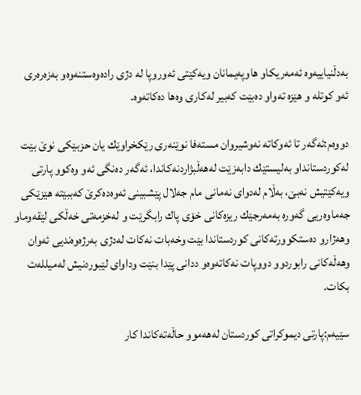به‌دڵنیاییه‌وه‌ ئه‌مه‌ریكاو هاوپه‌یمانان ویه‌كێتی ئه‌وروپا له‌ دژی راده‌وه‌ستنه‌وه‌و به‌زه‌ره‌ری ئه‌و كوتله‌ و هێزه‌ ته‌واو ده‌بێت كه‌بیر له‌كاری وه‌ها ده‌كاته‌وه‌.

دووه‌م:ئه‌گه‌ر تا ئه‌وكاته‌ نه‌وشیروان مسته‌فا نوێنه‌ری رێكخراوێك یان حزبێكی نوێ بێت له‌كوردستانداو به‌لیستێك دابه‌زێت له‌هه‌ڵبژاردنه‌كاندا، ئه‌گه‌ر ده‌نگی ئه‌و وه‌كوو پارتی ویه‌كێتیش نه‌بێ، به‌ڵام له‌دوای نه‌مانی مام جه‌لال پێشبینی ئه‌وه‌ده‌كرێ كه‌ببێته‌ هێزێكی جه‌ماوه‌ریی گه‌وره‌ به‌مه‌رجێك ریزه‌كانی خۆی پاك رابگرێت و له‌خزمه‌تی خه‌ڵكی لێقه‌وماو وهه‌ژارو ده‌ستكوورته‌كانی كوردستاندا بێت وخه‌بات نه‌كات له‌دژی به‌رژه‌وه‌ندیی ئه‌وان وهه‌ڵه‌كانی رابوردوو دووپات نه‌كاته‌وه‌و ددانی پێدا بنێت وداوای لێبوردنیش له‌میلله‌ت بكات.

سێیه‌م:پارتی دیموكراتی كوردستان له‌هه‌موو حاڵه‌ته‌كاندا كار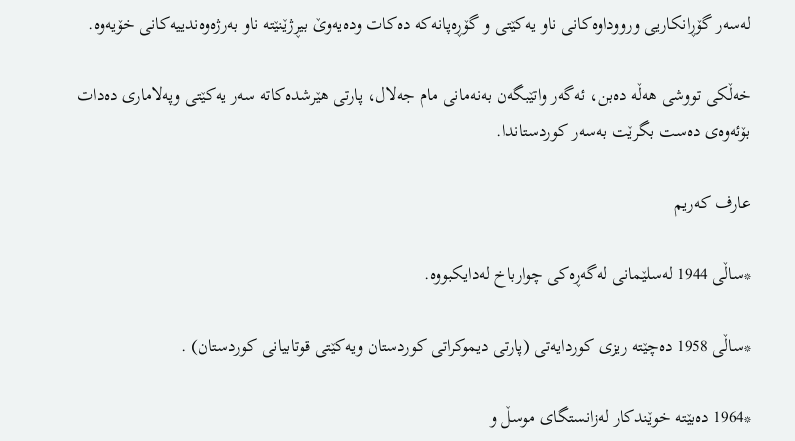له‌سه‌ر گۆڕانكاریی ورووداوه‌كانی ناو یه‌كێتی و گۆڕه‌پانه‌كه‌ ده‌كات وده‌یه‌وێ بیڕژێنێته‌ ناو به‌رژه‌وه‌ندییه‌كانی خۆیه‌وه‌.

خه‌ڵكی تووشی هه‌ڵه‌ ده‌بن، ئه‌گه‌ر واتێبگه‌ن به‌نه‌مانی مام جه‌لال، پارتی هێرشده‌كاته‌ سه‌ر یه‌كێتی وپه‌لاماری ده‌دات بۆئه‌وه‌ی ده‌ست بگرێت به‌سه‌ر كوردستاندا.

عارف كه‌ریم

*ساڵی 1944 له‌سلێمانی له‌گه‌ڕه‌كی چوارباخ له‌دایكبووه‌.

*ساڵی 1958 ده‌چێته‌ ریزی كوردایه‌تی (پارتی دیموكراتی كوردستان ویه‌كێتی قوتابیانی كوردستان) .

*1964 ده‌‌بێته‌ خوێندكار له‌زانستگای موسڵ و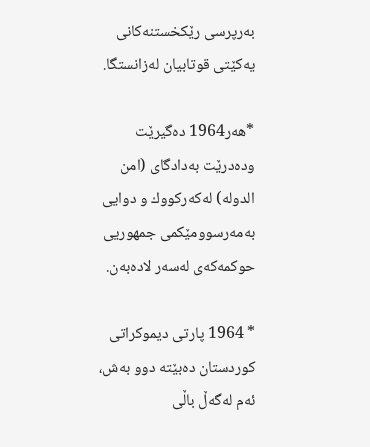به‌رپرسی رێكخستنه‌كانی یه‌كێتی قوتابیان له‌زانستگا.

*هه‌ر1964 ده‌گیرێت وده‌درێت به‌دادگای (امن الدوله‌) له‌كه‌ركووك و دوایی به‌مه‌رسوومێكمی جمهوریی حوكمه‌كه‌ی له‌سه‌ر لاده‌به‌ن.

* 1964 پارتی دیموكراتی كوردستان ده‌بێته‌ دوو به‌ش، ئه‌م له‌گه‌ڵ باڵی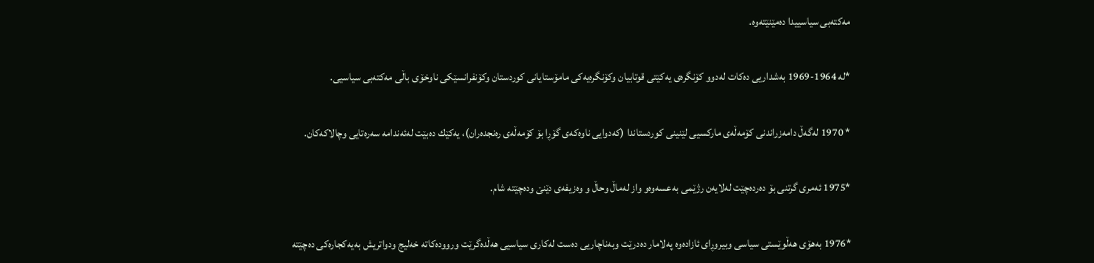مه‌كته‌بی سیاسییدا ده‌مێنێته‌وه‌.

*له‌ 1964-1969 به‌شداریی ده‌كات له‌دوو كۆنگره‌ی یه‌كێتی قوتابیان وكۆنگره‌یه‌كی مامۆستایانی كوردستان وكۆنفرانسێكی ناوخۆی باڵی مه‌كته‌بی سیاسیی.

* 1970 له‌گه‌ڵ دامه‌زراندنی كۆمه‌ڵه‌ی ماركسیی لێنینی كوردستاندا (كه‌دوایی ناوه‌كه‌ی گۆڕا بۆ كۆمه‌ڵه‌ی ره‌نجده‌ران)، یه‌كێك ده‌بێت له‌ئه‌ندامه‌ سه‌ره‌تایی وچالاكه‌كان.

*1975 ئه‌مری گرتنی بۆ ده‌رده‌چێت له‌لایه‌ن رژێمی به‌عسه‌وه‌و واز له‌ماڵ وحاڵ و وه‌زیفه‌ی دێنێ وده‌چێته‌ شام.

*1976 به‌هۆی هه‌ڵوێستی سیاسی وبیروڕای ئازاده‌وه‌ په‌لامار ده‌درێت وبه‌ناچاریی ده‌ست له‌كاری سیاسیی هه‌ڵده‌گرێت ورووده‌كاته‌ خه‌لیج ودواتریش به‌یه‌كجاره‌كی ده‌چێته‌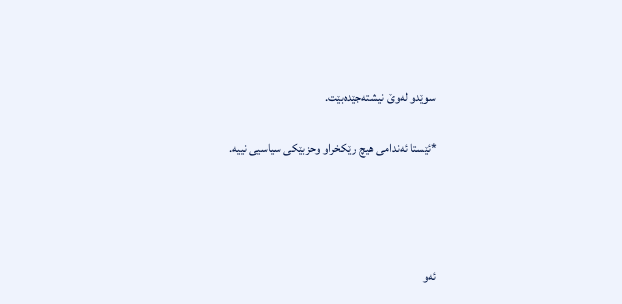سوێدو له‌وێ نیشته‌جێده‌بێت.

*ئێستا ئه‌ندامی هیچ رێكخراو وحزبێكی سیاسیی نییه‌.




ئه‌و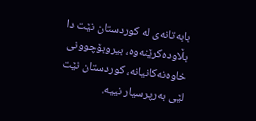بابه‌تانه‌ی له‌ کوردستان نێت دا بڵاوده‌کرێنه‌وه‌، بیروبۆچوونی خاوه‌نه‌کانیانه‌، کوردستان نێت لێی به‌رپرسیار نییه‌.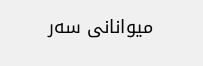میوانانی سەر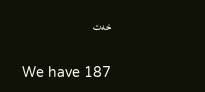خەت

We have 187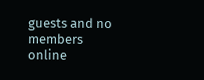guests and no members online